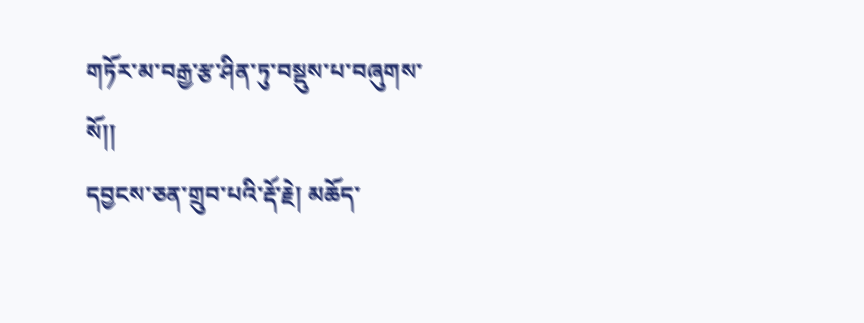གཏོར་མ་བརྒྱ་རྩ་ཤིན་ཏུ་བསྡུས་པ་བཞུགས་སོ།།
དབྱངས་ཅན་གྲུབ་པའི་རྡོ་རྗེ། མཆོད་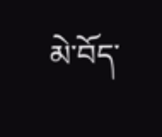མེ་བོད་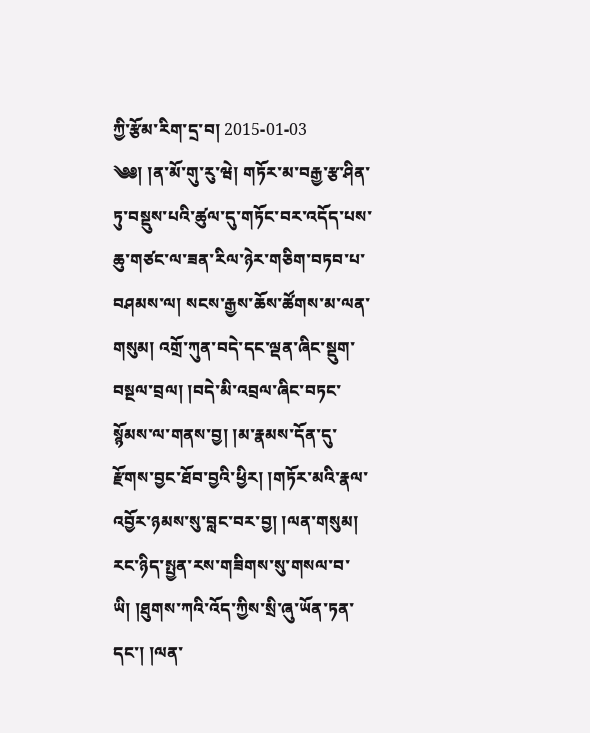ཀྱི་རྩོམ་རིག་དྲ་བ། 2015-01-03
༄༅། །ན་མོ་གུ་རུ་ཝེ། གཏོར་མ་བརྒྱ་རྩ་ཤིན་ཏུ་བསྡུས་པའི་ཚུལ་དུ་གཏོང་བར་འདོད་པས་ཆུ་གཙང་ལ་ཟན་རིལ་ཉེར་གཅིག་བཏབ་པ་བཤམས་ལ། སངས་རྒྱས་ཆོས་ཚོགས་མ་ལན་གསུམ། འགྲོ་ཀུན་བདེ་དང་ལྡན་ཞིང་སྡུག་བསྔལ་བྲལ། །བདེ་མི་འབྲལ་ཞིང་བཏང་སྙོམས་ལ་གནས་བྱ། །མ་རྣམས་དོན་དུ་རྫོགས་བྱང་ཐོབ་བྱའི་ཕྱིར། །གཏོར་མའི་རྣལ་འབྱོར་ཉམས་སུ་བླང་བར་བྱ། །ལན་གསུམ། རང་ཉིད་སྤྱན་རས་གཟིགས་སུ་གསལ་བ་ཡི། །ཐུགས་ཀའི་འོད་ཀྱིས་སྲི་ཞུ་ཡོན་ཏན་དང་། །ལན་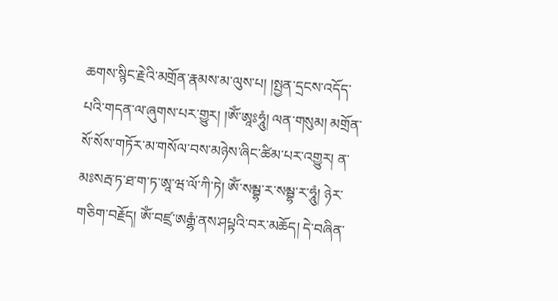ཆགས་སྙིང་རྗེའི་མགྲོན་རྣམས་མ་ལུས་པ། །སྤྱན་དྲངས་འདོད་པའི་གདན་ལ་ཞུགས་པར་གྱུར། །ཨོཾ་ཨཱཿཧཱུཾ། ལན་གསུམ། མགྲོན་སོ་སོས་གཏོར་མ་གསོལ་བས་མཉེས་ཞིང་ཚིམ་པར་འགྱུར། ན་མཿསརྦ་ཏ་ཐ་ག་ཏ་ཨཱ་ཝ་ལོ་ཀི་ཏེ། ཨོཾ་སམྦྷ་ར་སམྦྷ་ར་ཧཱུཾ། ཉེར་གཅིག་བརྗོད། ཨོཾ་བཛྲ་ཨརྒྷཾ་ནས་ཤཔྟའི་བར་མཆོད། དེ་བཞིན་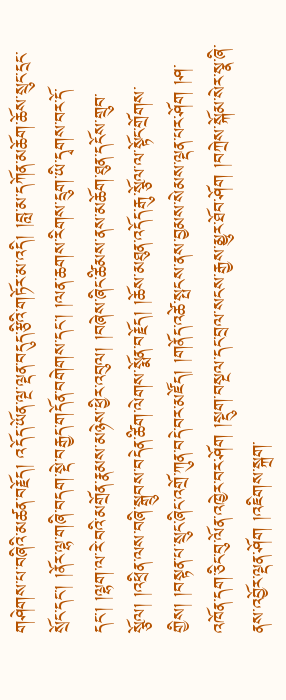གཤེགས་པ་བཞིའི་མཚན་བརྗོད། འདོད་ཡོན་ལྔ་ལྡན་བདུད་རྩིའི་གཏོར་མ་འདི། །བླ་མ་དཀོན་མཆོག་ཆོས་སྲུང་དྲང་སྲོང་དང་། །ནོར་ལྷ་གཞི་བདག་སྡེ་བརྒྱད་གདོན་བགེགས་དང་། །ལན་ཆགས་རིགས་དྲུག་ཡི་དྭགས་བར་དོ་དང་། །ལྷག་ལ་རེ་བའི་མགྲོན་རྣམས་མཉེས་ཕྱིར་འབུལ། །བཞེས་ཞིང་ཚིམས་ནས་མཆོག་ཐུན་དངོས་གྲུབ་སྩོལ། །འཕྲིན་ལས་བཞི་སྒྲུབས་བདེན་ཚིག་ལེགས་སྨོན་བརྗོད། །ཆོས་མཐུན་འདོད་རྒུ་སྩོལ་ལ་སྟོང་གྲོགས་གྱིས། །བསྟན་པ་སྲུང་ཞིང་འགྲོ་ཀུན་བདེ་བར་མཛོད། །གནོད་འཚེ་སྤངས་ནས་བྱམས་སེམས་ལྡན་པར་ཤོག །ཤ་འཁོན་དག་ཅིང་བུ་ལོན་འཁྱེར་བར་ཤོག །སྡུག་བསྔལ་དང་བྲལ་སངས་རྒྱས་མྱུར་ཐོབ་ཤོག །བཀྲེས་སྐོམ་སེར་སྣ་ཞི་ནས་འབྱོར་ལྡན་ཤོག །འཇིགས་སྐྲག་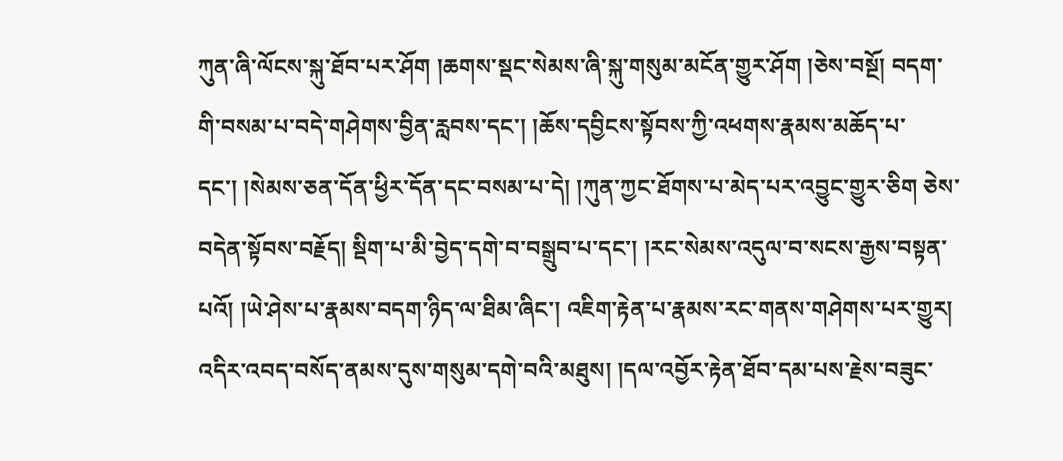ཀུན་ཞི་ལོངས་སྐུ་ཐོབ་པར་ཤོག །ཆགས་སྡང་སེམས་ཞི་སྐུ་གསུམ་མངོན་གྱུར་ཤོག །ཅེས་བསྔོ། བདག་གི་བསམ་པ་བདེ་གཤེགས་བྱིན་རླབས་དང་། །ཆོས་དབྱིངས་སྟོབས་ཀྱི་འཕགས་རྣམས་མཆོད་པ་དང་། །སེམས་ཅན་དོན་ཕྱིར་དོན་དང་བསམ་པ་དེ། །ཀུན་ཀྱང་ཐོགས་པ་མེད་པར་འབྱུང་གྱུར་ཅིག ཅེས་བདེན་སྟོབས་བརྗོད། སྡིག་པ་མི་བྱེད་དགེ་བ་བསྒྲུབ་པ་དང་། །རང་སེམས་འདུལ་བ་སངས་རྒྱས་བསྟན་པའོ། །ཡེ་ཤེས་པ་རྣམས་བདག་ཉིད་ལ་ཐིམ་ཞིང་། འཇིག་རྟེན་པ་རྣམས་རང་གནས་གཤེགས་པར་གྱུར། འདིར་འབད་བསོད་ནམས་དུས་གསུམ་དགེ་བའི་མཐུས། །དལ་འབྱོར་རྟེན་ཐོབ་དམ་པས་རྗེས་བཟུང་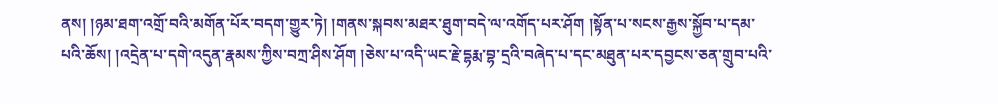ནས། །ཉམ་ཐག་འགྲོ་བའི་མགོན་པོར་བདག་གྱུར་ཏེ། །གནས་སྐབས་མཐར་ཐུག་བདེ་ལ་འགོད་པར་ཤོག །སྟོན་པ་སངས་རྒྱས་སྐྱོབ་པ་དམ་པའི་ཆོས། །འདྲེན་པ་དགེ་འདུན་རྣམས་ཀྱིས་བཀྲ་ཤིས་ཤོག །ཅེས་པ་འདི་ཡང་རྗེ་དྷརྨ་བྷ་དྲའི་བཞེད་པ་དང་མཐུན་པར་དབྱངས་ཅན་གྲུབ་པའི་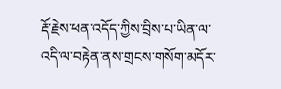རྡོ་རྗེས་ཕན་འདོད་ཀྱིས་བྲིས་པ་ཡིན་ལ་འདི་ལ་བརྟེན་ནས་གྲངས་གསོག་མདོར་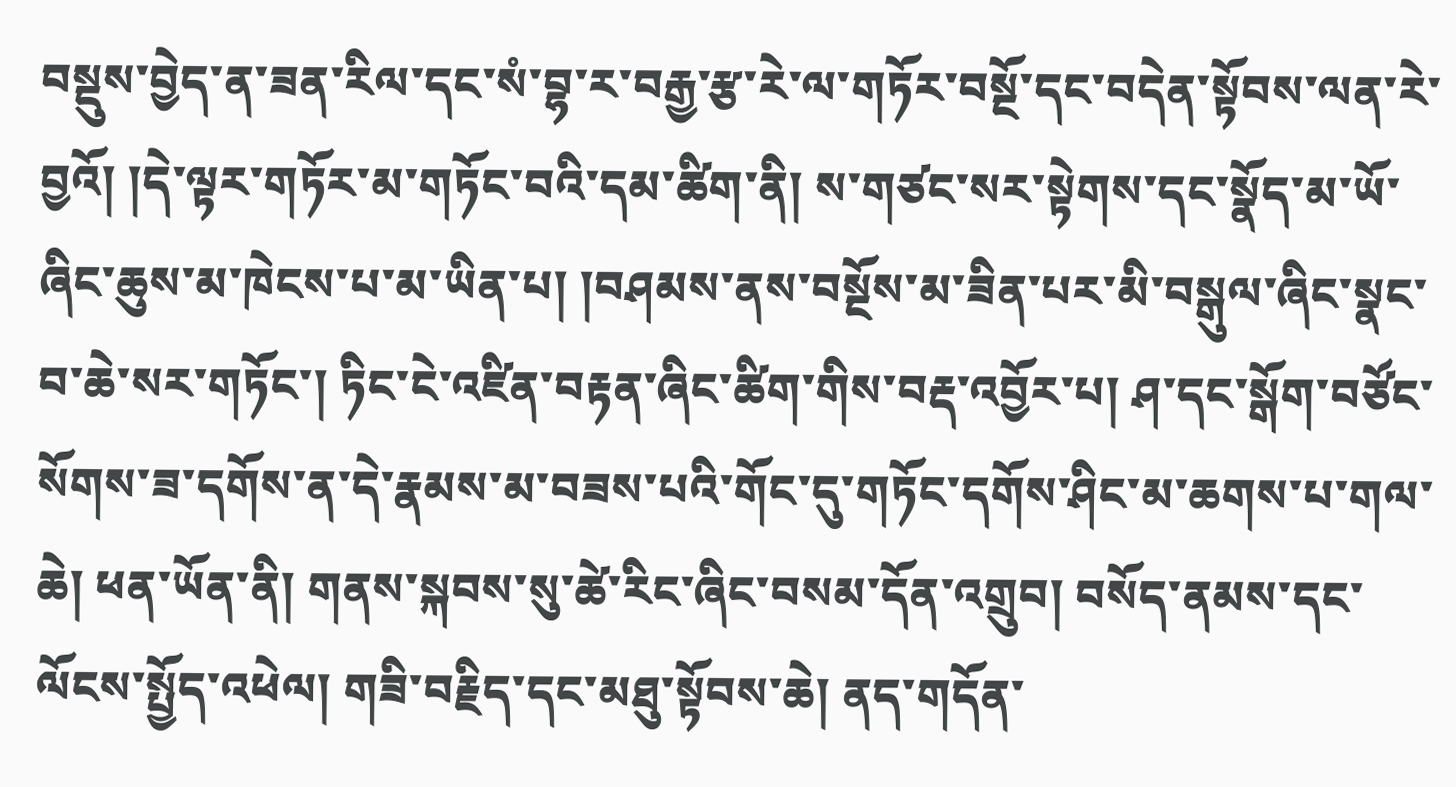བསྡུས་བྱེད་ན་ཟན་རིལ་དང་སཾ་བྷ་ར་བརྒྱ་རྩ་རེ་ལ་གཏོར་བསྔོ་དང་བདེན་སྟོབས་ལན་རེ་བྱའོ། །དེ་ལྟར་གཏོར་མ་གཏོང་བའི་དམ་ཚིག་ནི། ས་གཙང་སར་སྟེགས་དང་སྣོད་མ་ཡོ་ཞིང་ཆུས་མ་ཁེངས་པ་མ་ཡིན་པ། །བཤམས་ནས་བསྔོས་མ་ཟིན་པར་མི་བསྒུལ་ཞིང་སྣང་བ་ཆེ་སར་གཏོང་། ཏིང་ངེ་འཛིན་བརྟན་ཞིང་ཚིག་གིས་བརྡ་འབྱོར་པ། ཤ་དང་སྒོག་བཙོང་སོགས་ཟ་དགོས་ན་དེ་རྣམས་མ་བཟས་པའི་གོང་དུ་གཏོང་དགོས་ཤིང་མ་ཆགས་པ་གལ་ཆེ། ཕན་ཡོན་ནི། གནས་སྐབས་སུ་ཚེ་རིང་ཞིང་བསམ་དོན་འགྲུབ། བསོད་ནམས་དང་ལོངས་སྤྱོད་འཕེལ། གཟི་བརྗིད་དང་མཐུ་སྟོབས་ཆེ། ནད་གདོན་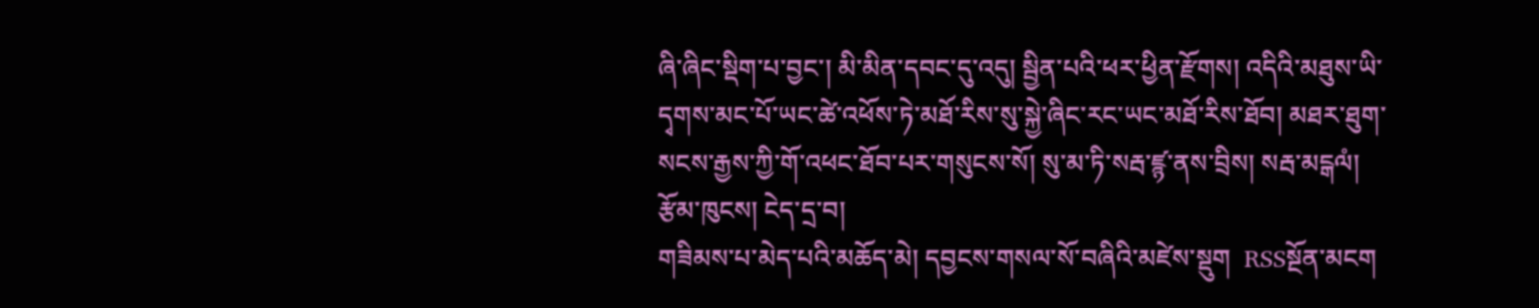ཞི་ཞིང་སྡིག་པ་བྱང་། མི་མིན་དབང་དུ་འདུ། སྦྱིན་པའི་ཕར་ཕྱིན་རྫོགས། འདིའི་མཐུས་ཡི་དྭགས་མང་པོ་ཡང་ཚེ་འཕོས་ཏེ་མཐོ་རིས་སུ་སྐྱེ་ཞིང་རང་ཡང་མཐོ་རིས་ཐོབ། མཐར་ཐུག་སངས་རྒྱས་ཀྱི་གོ་འཕང་ཐོབ་པར་གསུངས་སོ། སུ་མ་ཏི་སརྦ་ཛྙ་ནས་བྲིས། སརྦ་མངྒལཾ།
རྩོམ་ཁུངས། ངེད་དྲ་བ།
གཟིམས་པ་མེད་པའི་མཆོད་མེ། དབྱངས་གསལ་སོ་བཞིའི་མཛེས་སྡུག  RSSསྔོན་མངག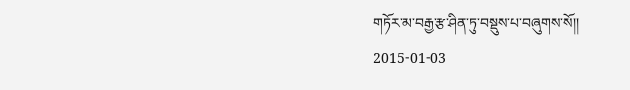གཏོར་མ་བརྒྱ་རྩ་ཤིན་ཏུ་བསྡུས་པ་བཞུགས་སོ།།
2015-01-03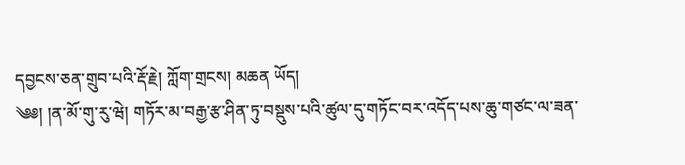དབྱངས་ཅན་གྲུབ་པའི་རྡོ་རྗེ། ཀློག་གྲངས། མཆན ཡོད།
༄༅། །ན་མོ་གུ་རུ་ཝེ། གཏོར་མ་བརྒྱ་རྩ་ཤིན་ཏུ་བསྡུས་པའི་ཚུལ་དུ་གཏོང་བར་འདོད་པས་ཆུ་གཙང་ལ་ཟན་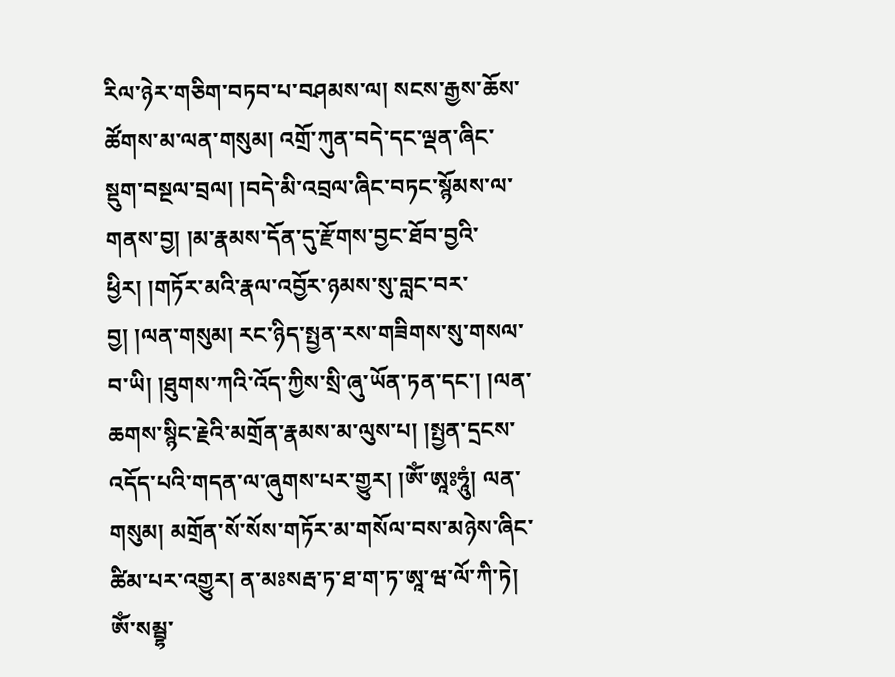རིལ་ཉེར་གཅིག་བཏབ་པ་བཤམས་ལ། སངས་རྒྱས་ཆོས་ཚོགས་མ་ལན་གསུམ། འགྲོ་ཀུན་བདེ་དང་ལྡན་ཞིང་སྡུག་བསྔལ་བྲལ། །བདེ་མི་འབྲལ་ཞིང་བཏང་སྙོམས་ལ་གནས་བྱ། །མ་རྣམས་དོན་དུ་རྫོགས་བྱང་ཐོབ་བྱའི་ཕྱིར། །གཏོར་མའི་རྣལ་འབྱོར་ཉམས་སུ་བླང་བར་བྱ། །ལན་གསུམ། རང་ཉིད་སྤྱན་རས་གཟིགས་སུ་གསལ་བ་ཡི། །ཐུགས་ཀའི་འོད་ཀྱིས་སྲི་ཞུ་ཡོན་ཏན་དང་། །ལན་ཆགས་སྙིང་རྗེའི་མགྲོན་རྣམས་མ་ལུས་པ། །སྤྱན་དྲངས་འདོད་པའི་གདན་ལ་ཞུགས་པར་གྱུར། །ཨོཾ་ཨཱཿཧཱུཾ། ལན་གསུམ། མགྲོན་སོ་སོས་གཏོར་མ་གསོལ་བས་མཉེས་ཞིང་ཚིམ་པར་འགྱུར། ན་མཿསརྦ་ཏ་ཐ་ག་ཏ་ཨཱ་ཝ་ལོ་ཀི་ཏེ། ཨོཾ་སམྦྷ་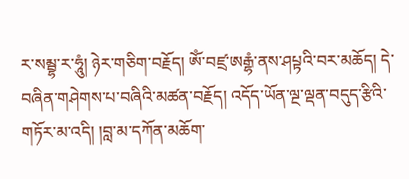ར་སམྦྷ་ར་ཧཱུཾ། ཉེར་གཅིག་བརྗོད། ཨོཾ་བཛྲ་ཨརྒྷཾ་ནས་ཤཔྟའི་བར་མཆོད། དེ་བཞིན་གཤེགས་པ་བཞིའི་མཚན་བརྗོད། འདོད་ཡོན་ལྔ་ལྡན་བདུད་རྩིའི་གཏོར་མ་འདི། །བླ་མ་དཀོན་མཆོག་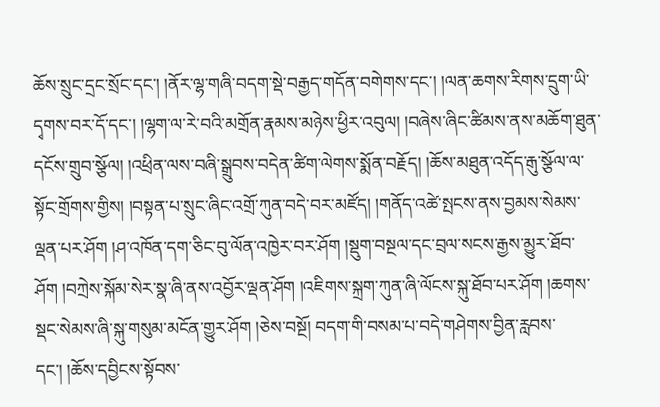ཆོས་སྲུང་དྲང་སྲོང་དང་། །ནོར་ལྷ་གཞི་བདག་སྡེ་བརྒྱད་གདོན་བགེགས་དང་། །ལན་ཆགས་རིགས་དྲུག་ཡི་དྭགས་བར་དོ་དང་། །ལྷག་ལ་རེ་བའི་མགྲོན་རྣམས་མཉེས་ཕྱིར་འབུལ། །བཞེས་ཞིང་ཚིམས་ནས་མཆོག་ཐུན་དངོས་གྲུབ་སྩོལ། །འཕྲིན་ལས་བཞི་སྒྲུབས་བདེན་ཚིག་ལེགས་སྨོན་བརྗོད། །ཆོས་མཐུན་འདོད་རྒུ་སྩོལ་ལ་སྟོང་གྲོགས་གྱིས། །བསྟན་པ་སྲུང་ཞིང་འགྲོ་ཀུན་བདེ་བར་མཛོད། །གནོད་འཚེ་སྤངས་ནས་བྱམས་སེམས་ལྡན་པར་ཤོག །ཤ་འཁོན་དག་ཅིང་བུ་ལོན་འཁྱེར་བར་ཤོག །སྡུག་བསྔལ་དང་བྲལ་སངས་རྒྱས་མྱུར་ཐོབ་ཤོག །བཀྲེས་སྐོམ་སེར་སྣ་ཞི་ནས་འབྱོར་ལྡན་ཤོག །འཇིགས་སྐྲག་ཀུན་ཞི་ལོངས་སྐུ་ཐོབ་པར་ཤོག །ཆགས་སྡང་སེམས་ཞི་སྐུ་གསུམ་མངོན་གྱུར་ཤོག །ཅེས་བསྔོ། བདག་གི་བསམ་པ་བདེ་གཤེགས་བྱིན་རླབས་དང་། །ཆོས་དབྱིངས་སྟོབས་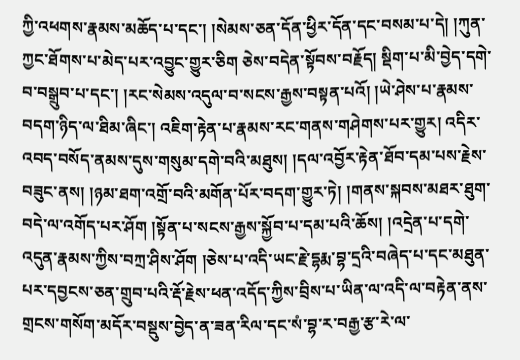ཀྱི་འཕགས་རྣམས་མཆོད་པ་དང་། །སེམས་ཅན་དོན་ཕྱིར་དོན་དང་བསམ་པ་དེ། །ཀུན་ཀྱང་ཐོགས་པ་མེད་པར་འབྱུང་གྱུར་ཅིག ཅེས་བདེན་སྟོབས་བརྗོད། སྡིག་པ་མི་བྱེད་དགེ་བ་བསྒྲུབ་པ་དང་། །རང་སེམས་འདུལ་བ་སངས་རྒྱས་བསྟན་པའོ། །ཡེ་ཤེས་པ་རྣམས་བདག་ཉིད་ལ་ཐིམ་ཞིང་། འཇིག་རྟེན་པ་རྣམས་རང་གནས་གཤེགས་པར་གྱུར། འདིར་འབད་བསོད་ནམས་དུས་གསུམ་དགེ་བའི་མཐུས། །དལ་འབྱོར་རྟེན་ཐོབ་དམ་པས་རྗེས་བཟུང་ནས། །ཉམ་ཐག་འགྲོ་བའི་མགོན་པོར་བདག་གྱུར་ཏེ། །གནས་སྐབས་མཐར་ཐུག་བདེ་ལ་འགོད་པར་ཤོག །སྟོན་པ་སངས་རྒྱས་སྐྱོབ་པ་དམ་པའི་ཆོས། །འདྲེན་པ་དགེ་འདུན་རྣམས་ཀྱིས་བཀྲ་ཤིས་ཤོག །ཅེས་པ་འདི་ཡང་རྗེ་དྷརྨ་བྷ་དྲའི་བཞེད་པ་དང་མཐུན་པར་དབྱངས་ཅན་གྲུབ་པའི་རྡོ་རྗེས་ཕན་འདོད་ཀྱིས་བྲིས་པ་ཡིན་ལ་འདི་ལ་བརྟེན་ནས་གྲངས་གསོག་མདོར་བསྡུས་བྱེད་ན་ཟན་རིལ་དང་སཾ་བྷ་ར་བརྒྱ་རྩ་རེ་ལ་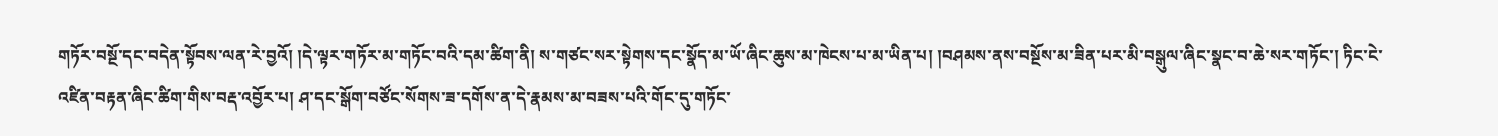གཏོར་བསྔོ་དང་བདེན་སྟོབས་ལན་རེ་བྱའོ། །དེ་ལྟར་གཏོར་མ་གཏོང་བའི་དམ་ཚིག་ནི། ས་གཙང་སར་སྟེགས་དང་སྣོད་མ་ཡོ་ཞིང་ཆུས་མ་ཁེངས་པ་མ་ཡིན་པ། །བཤམས་ནས་བསྔོས་མ་ཟིན་པར་མི་བསྒུལ་ཞིང་སྣང་བ་ཆེ་སར་གཏོང་། ཏིང་ངེ་འཛིན་བརྟན་ཞིང་ཚིག་གིས་བརྡ་འབྱོར་པ། ཤ་དང་སྒོག་བཙོང་སོགས་ཟ་དགོས་ན་དེ་རྣམས་མ་བཟས་པའི་གོང་དུ་གཏོང་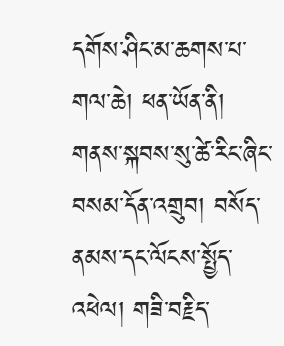དགོས་ཤིང་མ་ཆགས་པ་གལ་ཆེ། ཕན་ཡོན་ནི། གནས་སྐབས་སུ་ཚེ་རིང་ཞིང་བསམ་དོན་འགྲུབ། བསོད་ནམས་དང་ལོངས་སྤྱོད་འཕེལ། གཟི་བརྗིད་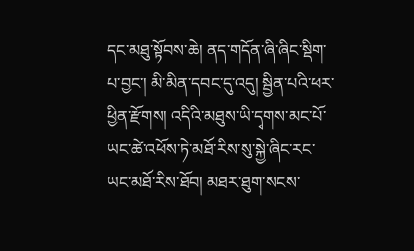དང་མཐུ་སྟོབས་ཆེ། ནད་གདོན་ཞི་ཞིང་སྡིག་པ་བྱང་། མི་མིན་དབང་དུ་འདུ། སྦྱིན་པའི་ཕར་ཕྱིན་རྫོགས། འདིའི་མཐུས་ཡི་དྭགས་མང་པོ་ཡང་ཚེ་འཕོས་ཏེ་མཐོ་རིས་སུ་སྐྱེ་ཞིང་རང་ཡང་མཐོ་རིས་ཐོབ། མཐར་ཐུག་སངས་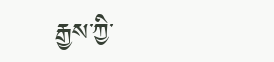རྒྱས་ཀྱི་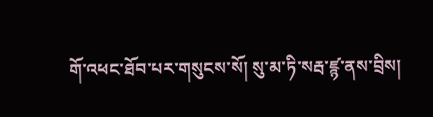གོ་འཕང་ཐོབ་པར་གསུངས་སོ། སུ་མ་ཏི་སརྦ་ཛྙ་ནས་བྲིས།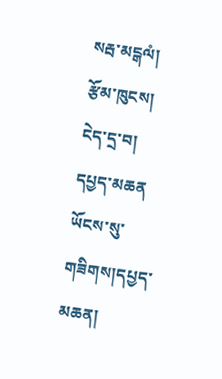སརྦ་མངྒལཾ།
རྩོམ་ཁུངས། ངེད་དྲ་བ།
དཔྱད་མཆན ཡོངས་སུ་གཟིགས།དཔྱད་མཆན།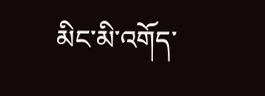མིང་མི་འགོད་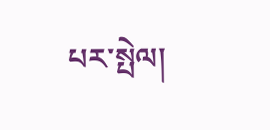པར་སྤེལ།